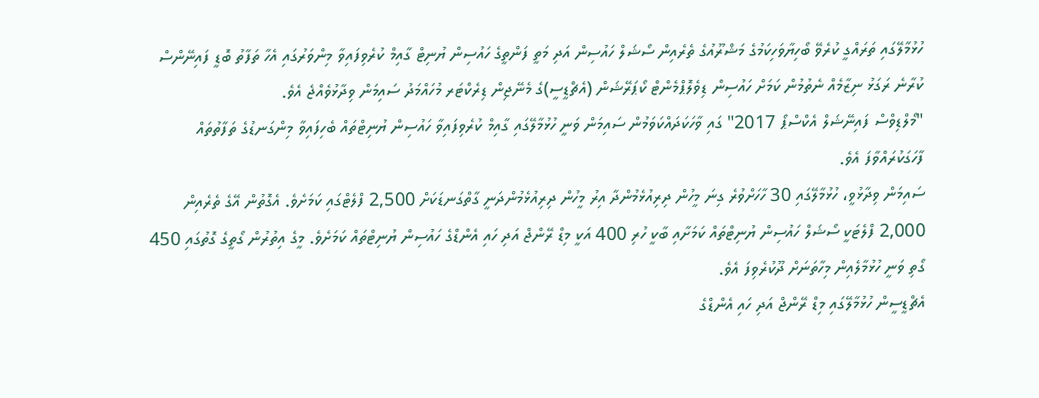ހުޅުމާލޭގައި ތަރައްގީ ކުރެވޭ ބޯހިޔާވަހިކަމުގެ މަޝްރޫއުގެ ތެރެއިން ސޯޝަލް ހައުސިން އަދި މަތީ ފަންތީގެ ހައުސިން ޔުނިޓް ގާއިމް ކުރެވިފައިވާ މިންވަރުގައި އެހާ ތަފާތު ބޮޑީ ފައިނޭންސް ކުރާނެ ރަގަޅު ނިޒާމެއް ނެތުމުން ކަމަށް ހައުސިން ޑިވެލޮޕްމެންޓް ކޯޕަރޭޝަން (އެޗްޑީސީ)ގެ މެނޭޖިން ޑިރެކްޓަރ މުހައްމަދު ސައިމަން ވިދާޅުވެއްޖެ އެވެ.
"މޯލްޑިވްސް ފައިނޭޝަލް އެކްސްޕޯ 2017" ގައި ވާހަކަދައްކަވަމުން ސައިމަން ވަނީ ހުޅުމާލޭގައި ގާއިމް ކުރެވިފައިވާ ހައުސިން ޔުނިޓްތައް ބެހިފައިވާ މިންގަނޑުގެ ތަފާތުތައް ފާހަގަކުރައްވާފަ އެވެ.
ސައިމަން ވިދާޅުވީ، ހުޅުމާލޭގައި 30 ހާހަށްވުރެ ގިނަ މީހުން ދިރިއުޅެމުންދާ އިރު މީހުން ދިރިއުޅެމުންދަނީ ގާތްގަނޑަކަށް 2,500 ފްލެޓްގައި ކަމަށެވެ. އެގޮތުން އޭގެ ތެރެއިން 2,000 ފްލެޓަކީ ސޯޝަލް ހައުސިން ޔުނިޓްތައް ކަމަށާއި ބާކީ ހުރި 400 އަކީ މިޑް ރޭންޖް އަދި ހައި އެންޑްގެ ހައުސިން ޔުނިޓްތައް ކަމަށެވެ. މީގެ އިތުރުން ގޯތީގެ ގޮތުގައި 450 ގޯތި ވަނީ ހުޅުމާލެއިން މިހާތަނަށް ދޫކުރެވިފަ އެވެ.
އެޗްޑީސީން ހުޅުމާލޭގައި މިޑް ރޭންޖް އަދި ހައި އެންޑްގެ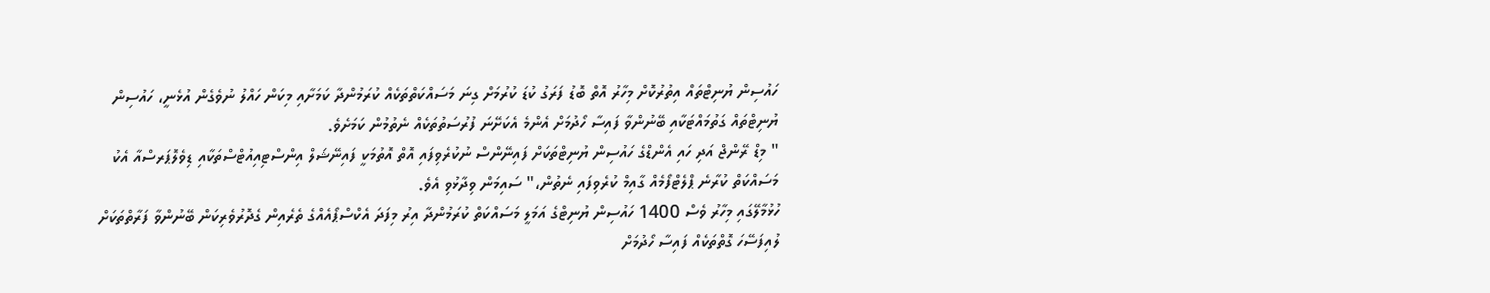ހައުސިން ޔުނިޓްތައް އިތުރުކޮށް މިހާރު އޮތް ބޮޑު ފަރަގު ކުޑަ ކުރުމަށް ގިނަ މަސައްކަތްތަކެއް ކުރަމުންދާ ކަމަށާއި މިކަން ހައްލު ނުވެގެން އުޅެނީ، ހައުސިން ޔުނިޓްތައް ގަތުމައްޓަކާއި ބޭނުންވާ ފައިސާ ހޯދުމަށް އެންމެ އެކަށޭނަ ފުރުސަތުތަކެއް ނެތުމުން ކަމަށެވެ.
" މިޑް ރޭންޖް އަދި ހައި އެންޑްގެ ހައުސިން ޔުނިޓްތަކަށް ފައިނޭންސް ނުކުރެވިފައި އޮތް އޮތުމަކީ ފައިނޭޝަލް އިންސްޓިއިއުޓްސްތަކާއި ޑިވެލޮޕަރސްއާ އެކު މަސައްކަތް ކުރާނެ ޕްލެޓްފޯމެއް ގާއިމް ކުރެވިފައި ނެތުން،" ސައިމަން ވިދާޅުވި އެވެ.
ހުޅުމާލޭގައި މިހާރު ވެސް 1400 ހައުސިން ޔުނިޓްގެ އަމަލީ މަސައްކަތް ކުރަމުންދާ އިރު މިފަދަ އެކްސްޕޯއެއްގެ ތެރެއިން ގެދޮރުވެރިކަން ބޭނުންވާ ފަރާތްތަކަށް ލުއިފަސޭހަ ގޮތްތަކެއް ފައިސާ ހޯދުމަށް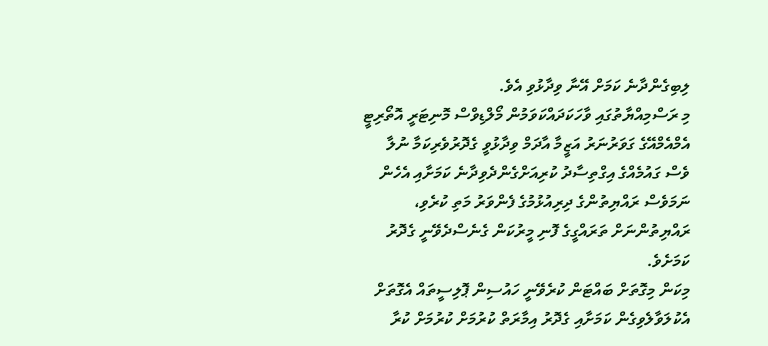ލިބިގެންދާނެ ކަމަށް އޭނާ ވިދާޅުވި އެވެ.
މި ރަސްމިއްޔާތުގައި ވާހަކަދައްކަވަމުން މޯލްޑިވްސް މޮނިޓަރީ އޮތޯރިޓީ އެމްއެމްއޭގެ ގަވަރުނަރު އަޒީމާ އާދަމް ވިދާޅުވީ ގެދޮރުވެރިކަމާ ނުލާ ވެސް ގައުމެއްގެ އިގްތިސާދު ކުރިއަށްގެންދެވިދާނެ ކަމަށާއި އެހެން ނަމަވެސް ރައްޔިތުންގެ ދިރިއުޅުމުގެ ފެންވަރު މަތި ކުރެވި، ރައްޔިތުންނަށް ތަރައްގީގެ ފޮނި މީރުކަން ގެނެސްދެވޭނީ ގެދޮރު ކަމަށެވެ.
މިކަން މިގޮތަށް ބައްޓަން ކުރެވޭނީ ހައުސިން ޕޮލިސީތައް އެގޮތަށް އެކުލަވާލެވިގެން ކަމަށާއި ގެދޮރު އިމާރަތް ކުރުމަށް ކުރުމަށް ކުރާ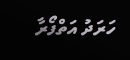ހަރަދު އަތްފޯރާ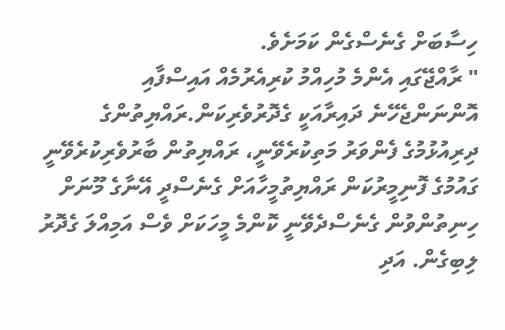ހިސާބަށް ގެނެސްގެން ކަމަށެވެ.
" ރާއްޖޭގައި އެންމެ މުހިއްމު ކުރިއެރުމެއް އައިސްފާއި އޮންނަންޖެހޭނެ ދައިރާއަކީ ގެދޮރުވެރިކަން.ރައްޔިތުންގެ ދިރިއުޅުމުގެ ފެންވަރު މަތިކުރެވޭނީ، ރައްޔިތުން ބާރުވެރިކުރެވޭނީ ގައުމުގެ ފޮނިމީރުކަން ރައްޔިތުމީހާއަށް ގެނެސްދީ އޭނާގެ މޫނަށް ހިނިތުންވުން ގެނެސްދެވޭނީ ކޮންމެ މީހަކަށް ވެސް އަމިއްލަ ގެދޮރު ލިބިގެން. އަދި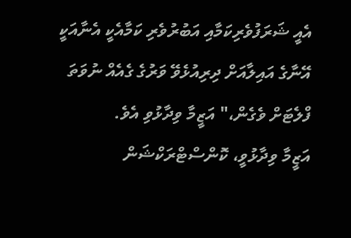އެއީ ޝަރަފުވެރިކަމާއި އަބުރުވެރި ކަމާއެކީ އެނާއަކީ އޭނާގެ އައިލާއަށް ދިރިއުޅެވޭ ވަރުގެ ގެއެއް ނުވަތަ ފްލެޓަށް ވެގެން،" އަޒީމާ ވިދާޅުވި އެވެ.
އަޒީމާ ވިދާޅުވީ، ކޮންސްޓްރަކްޝަން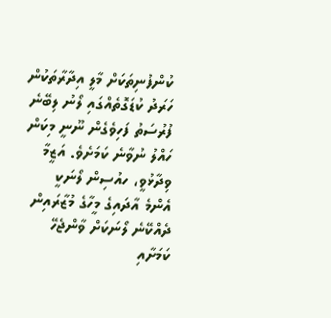ކުންފުނިތަކަށް މާލީ އިދާރާތަކުން ހަރަދު ކުޑަގޮތެއްގައި ލޯނު ލިބޭނެ ފުރުސަތު ފަހިވެގެން ނޫނީ މިކަން ހައްލު ނުވާނެ ކަމަށެވެ. އަޒީމާ ވިދާޅުވީ، ހއުސިން ލޯނަކީ އެންމެ އާދައިގެ މީހާގެ މުޒާރައިން ދެއްކޭނެ ލޯނަކަށް ވާންޖެހޭ ކަމަށާއި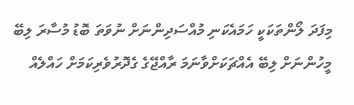މިފަދަ ލޯންތަކަކީ ހަމައެކަނި މުއްސަދިންނަށް ނުވަތަ ބޮޑު މުސާރަ ލިބޭ މީހުންނަށް ލިބޭ އެއްޗަކަށްވާނަމަ ރާއްޖޭގެ ގެދޮރުވެރިކަމަށް ހައްލެއް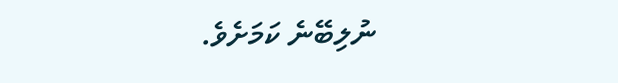ނުލިބޭނެ ކަމަށެވެ.